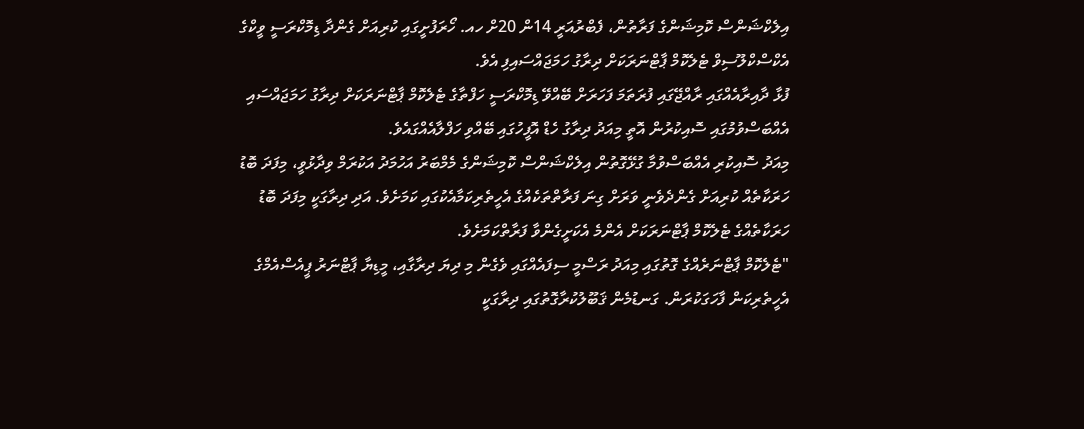އިލެކްޝަންސް ކޮމިޝަންގެ ފަރާތުން، ފެބްރުއަރީ 14ން 20ށް ހއ. ހޯރަފުށީގައި ކުރިއަށް ގެންދާ ޑިމޮކްރަސީ ވީކްގެ އެކްސްކްލޫސިވް ޓެލެކޮމް ޕާޓްނަރަކަށް ދިރާގު ހަމަޖައްސައިފި އެވެ.
ފުޅާ ދާއިރާއެއްގައި ރާއްޖޭގައި ފުރަތަމަ ފަހަރަށް ބޭއްވޭ ޑިމޮކްރަސީ ހަފްތާގެ ޓެލެކޮމް ޕާޓްނަރަކަށް ދިރާގު ހަމަޖައްސައި އެއްބަސްވުމުގައި ސޮއިކުރުން އޮތީ މިއަދު ދިރާގު ހެޑް އޮފީހުގައި ބޭއްވި ހަފްލާއެއްގައެވެ.
މިއަދު ސޮއިކުރި އެއްބަސްވުމާ ގުޅޭގޮތުން އިލެކްޝަންސް ކޮމިޝަންގެ މެމްބަރު އަހުމަދު އަކުރަމް ވިދާޅުވީ، މިފަދަ ބޮޑު ހަރަކާތެއް ކުރިއަށް ގެންދެވެނީ ވަރަށް ގިނަ ފަރާތްތަކެއްގެ އެހީތެރިކަމާއެކުގައި ކަމަށެވެ. އަދި ދިރާގަކީ މިފަދަ ބޮޑު ހަރަކާތެއްގެ ޓެލެކޮމް ޕާޓްނަރަކަށް އެންމެ އެކަށީގެންވާ ފަރާތްކަމަށެވެ.
"ޓެލެކޮމް ޕާޓްނަރެއްގެ ގޮތުގައި މިއަދު ރަސްމީ ސިފައެއްގައި ވެގެން މި ދިޔަ ދިރާގާއި، މީޑިޔާ ޕާޓްނަރު ޕީއެސްއެމްގެ އެހީތެރިކަން ފާހަގަކުރަން. ގަނޑުމެން ޤަބޫލުކުރާގޮތުގައި ދިރާގަކީ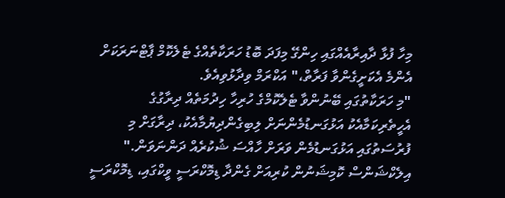މިހާ ފުޅާ ދާއިރާއެއްގައި ހިންގޭ މިފަދަ ބޮޑު ހަރަކާތެއްގެ ޓެލެކޮމް ޕާޓްނަރަކަށް އެންމެ އެކަށީގެންވާ ފަރާތް،" އަކްރަމް ވިދާޅުވިއެވެ.
"މި ހަރަކާތުގައި ބޭނުންވާ ޓެލެކޮމްގެ ހުރިހާ ހިދުމަތެއް ދިރާގުގެ އެހީތެރިކަމާއެކު އަޅުގަނޑުމެންނަށް ލިބިގެންދިޔުމާއެކު، ދިރާގަށް މި ފުރުސަތުގައި އަޅުގަނޑުމެން ވަރަށް ހާއްސަ ޝުކުރެއް ދަންނަވަން."
އިލެކްޝަންސް ކޮމިޝަނުން ކުރިއަށް ގެންދާ ޑިމޮކްރަސީ ވީކްގައި، ޑިމޮކްރަސީ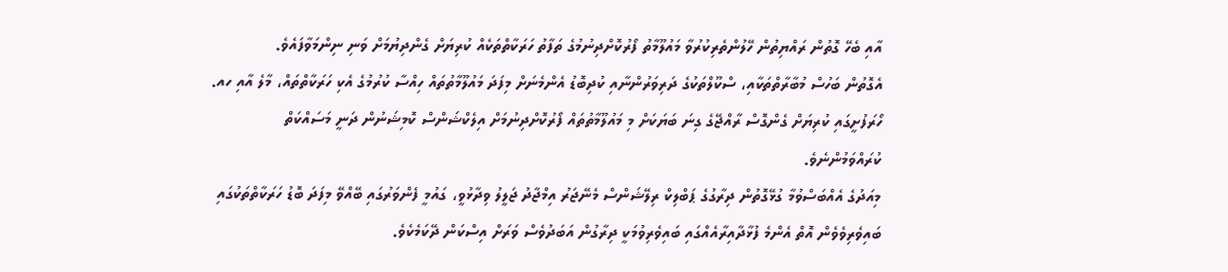އާއި ބެހޭ ގޮތުން ރައްޔިތުން ހޭލުންތެރިކުރުވާ މައުލޫމާތު ފޯރުކޮށްދިނުމުގެ ތަފާތު ހަރަކާތްތަކެއް ކުރިޔަށް ގެންދިޔުމަށް ވަނި ނިންމަވާފައެވެ.
އެގޮތުން ބަހުސް މުބާރާތްތަކާއި، ސްކޫލްތަކުގެ ދަރިވަރުންނާއި ކުދިބޮޑު އެންމެނަށް މިފަދަ މައުލޫމާތުތައް ހިއްސާ ކުރުމުގެ އެކި ހަރަކާތްތައް، މާލެ އާއި ހއ. ހޯރަފުށީގައި ކުރިޔަށް ގެންގޮސް ރާއްޖޭގެ ގިނަ ބަޔަކަށް މި މައުލޫމާތުތައް ފޯރުކޮށްދިނުމަށް އިލެކްޝަންސް ކޮމިޝަނުން ދަނީ މަސައްކަތް ކުރައްވަމުންނެވެ.
މިއަދުގެ އެއްބަސްވުމާ ގުޅޭގޮތުން ދިރާގުގެ ޕަބްލިކް ރިލޭޝަންސް މެނޭޖަރު އިމްޖާދު ޖަލީލު ވިދާޅުވީ، ގައުމީ ފެންވަރުގައި ބޭއްވޭ މިފަދަ ބޮޑު ހަރަކާތްތަކުގައި ބައިވެރިވެވެން އޮތް އެންމެ ފުޅާދާއިރާއެއްގައި ބައިވެރިވުމަކީ ދިރާގުން އަބަދުވެސް ވަރަށް އިސްކަން ދޭކަމެކެވެ.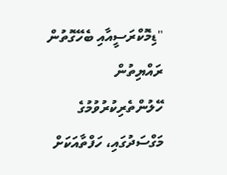"ޑިމޮކްރަސީއާއި ބެހޭގޮތުން ރައްޔިތުން ހޭލުންތެރިކުރުވުމުގެ މަގްސަދުގައި، ހަފްތާއަކަށް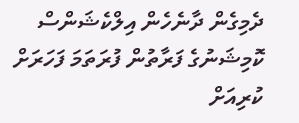ދެމިގެން ދާނެހެން އިލްކެޝަންސް ކޮމިޝަނުގެ ފަރާތުން ފުރަތަމަ ފަހަރަށް ކުރިއަށް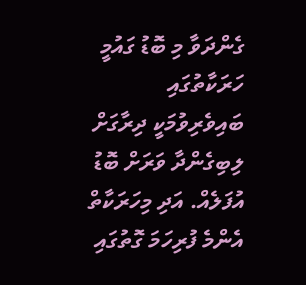ގެންދަވާ މި ބޮޑު ގައުމީ ހަރަކާތުގައި ބައިވެރިވުމަކީ ދިރާގަށް ލިބިގެންދާ ވަރަށް ބޮޑު އުފަލެއް. އަދި މިހަރަކާތް އެންމެ ފުރިހަމަ ގޮތުގައި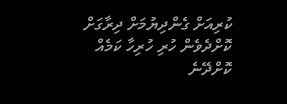ކުރިއަށް ގެންދިޔުމަށް ދިރާގަށް ކޮށްދެވެން ހުރި ހުރިހާ ކަމެއް ކޮށްދޭނެ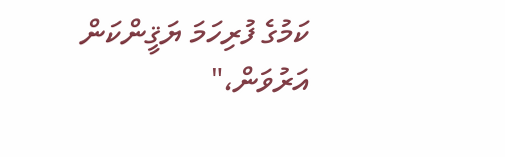ކަމުގެ ފުރިހަމަ ޔަޤީންކަން އަރުވަން،"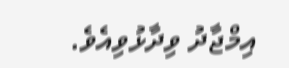އިމްޖާދު ވިދާޅުވިއެވެ.